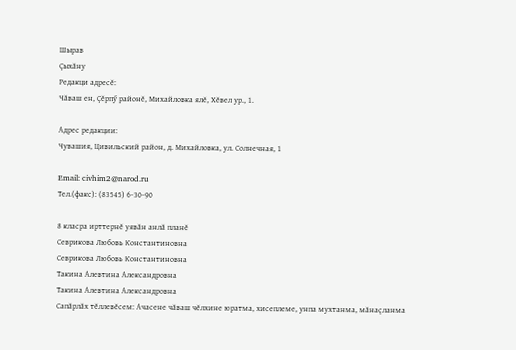Шырав
Çыхăну
Редакци адресĕ:
Чăваш ен, Çĕрпӳ районĕ, Михайловка ялĕ, Хĕвел ур., 1.

Адрес редакции:
Чувашия, Цивильский район, д. Михайловка, ул. Солнечная, 1

Email: civhim2@narod.ru
Тел.(факс): (83545) 6-30-90

8 класра ирттернĕ уявăн анлă планĕ
Севрикова Любовь Константиновна
Севрикова Любовь Константиновна
Такина Алевтина Александровна
Такина Алевтина Александровна
Сапăрлăх тĕллевĕсем: Ачасене чăваш чĕлхине юратма, хисеплеме, унпа мухтанма, мăнаçланма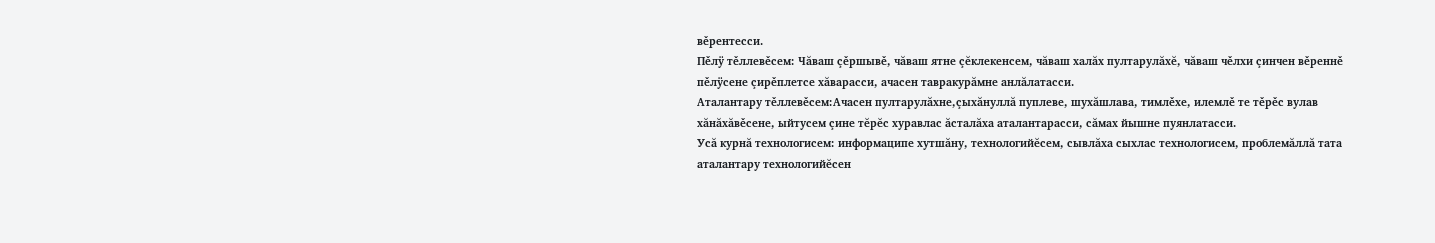вěрентесси.
Пěлÿ тěллевěсем: Чăваш çěршывě, чăваш ятне çĕклекенсем, чăваш халăх пултарулăхĕ, чăваш чěлхи çинчен вěреннě пěлÿсене çирěплетсе хăварасси, ачасен тавракурăмне анлăлатасси.
Аталантару тěллевěсем:Ачасен пултарулăхне,çыхăнуллă пуплеве, шухăшлава, тимлěхе, илемлě те тěрěс вулав хăнăхăвěсене, ыйтусем çине тĕрĕс хуравлас ăсталăха аталантарасси, сăмах йышне пуянлатасси.
Усă курнă технологисем: информаципе хутшăну, технологийĕсем, сывлăха сыхлас технологисем, проблемăллă тата аталантару технологийĕсен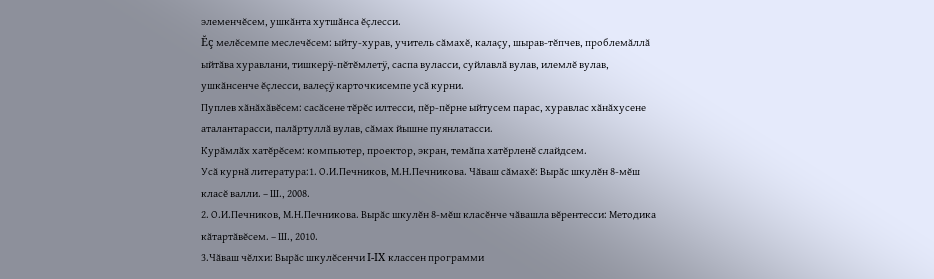элеменчĕсем, ушкăнта хутшăнса ĕçлесси.
Ĕç мелĕсемпе меслечĕсем: ыйту-хурав, учитель сăмахĕ, калаçу, шырав-тĕпчев, проблемăллă ыйтăва хуравлани, тишкерÿ-пĕтĕмлетÿ, саспа вуласси, суйлавлă вулав, илемлĕ вулав, ушкăнсенче ĕçлесси, валеçÿ карточкисемпе усă курни.
Пуплев хăнăхăвĕсем: сасăсене тĕрĕс илтесси, пĕр-пĕрне ыйтусем парас, хуравлас хăнăхусене аталантарасси, палăртуллă вулав, сăмах йышне пуянлатасси.
Курăмлăх хатĕрĕсем: компьютер, проектор, экран, темăпа хатĕрленĕ слайдсем.
Усă курнă литература:1. О.И.Печников, М.Н.Печникова. Чăваш сăмахĕ: Вырăс шкулĕн 8-мĕш класĕ валли. – Ш., 2008.
2. О.И.Печников, М.Н.Печникова. Вырăс шкулĕн 8-мĕш класĕнче чăвашла вĕрентесси: Методика кăтартăвĕсем. – Ш., 2010.
3.Чăваш чĕлхи: Вырăс шкулĕсенчи I-IX классен программи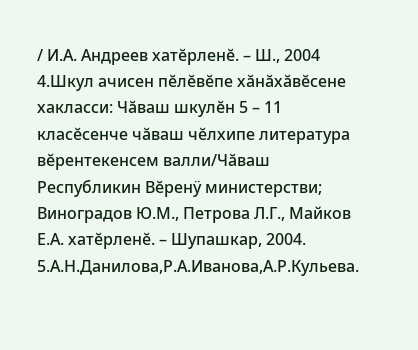/ И.А. Андреев хатĕрленĕ. – Ш., 2004
4.Шкул ачисен пĕлĕвĕпе хăнăхăвĕсене хакласси: Чăваш шкулĕн 5 – 11 класĕсенче чăваш чĕлхипе литература вĕрентекенсем валли/Чăваш Республикин Вĕренÿ министерстви; Виноградов Ю.М., Петрова Л.Г., Майков Е.А. хатĕрленĕ. – Шупашкар, 2004.
5.А.Н.Данилова,Р.А.Иванова,А.Р.Кульева.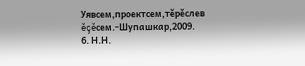Уявсем,проектсем,тĕрĕслев ĕçĕсем.-Шупашкар,2009.
6. Н.Н.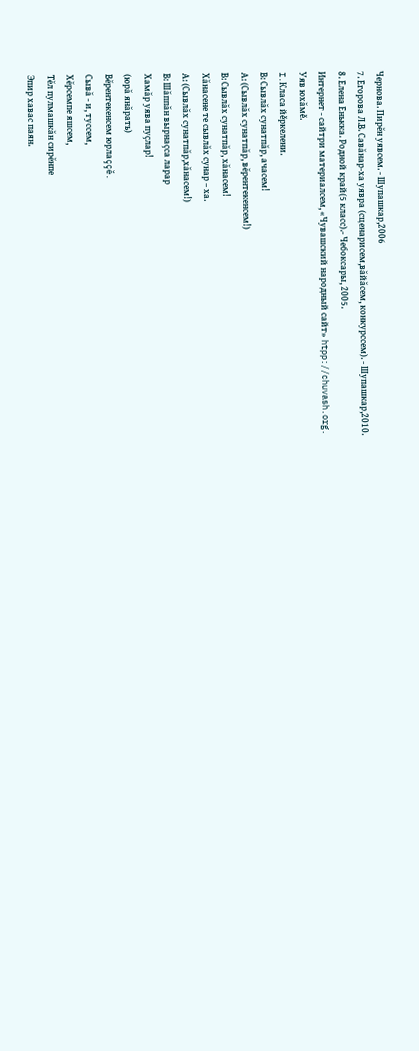Чернова. Пирĕн уявсем. - Шупашкар,2006
7. Егорова Л.В. Савăнар-ха уявра (сценарисем,вăйăсем, конкурссем). - Шупашкар,2010.
8. Елена Енькка. Родной край(5 класс).- Чебоксары, 2005.
Интернет - сайтри материалсем, «Чувашский народный сайт» htpp://chuvash.org.
Уяв юхăмě.
I.Класа йěркелени.
В: Сывлăх сунатпăр, ачасем!
А: (Сывлăх сунатпăр, вĕрентекенсем!)
В: Сывлăх сунатпăр, хăнасем!
Хăнасене те сывлăх сунар – ха.
А: (Сывлăх сунатпăр,хăнасем!)
В: Шăппăн вырнаçса ларар
Хамăр уява пуçлар!
(юрă янăрать)
Вĕрентекенсем юрлаççĕ.
Сывă - и, туссем,
Хĕрсемпе яшсем,
Тĕл пулмашкăн сирĕнпе
Эпир хавас паян.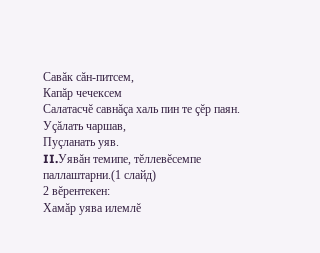Савăк сăн-питсем,
Капăр чечексем
Салатасчĕ савнăçа халь пин те çĕр паян.
Уçăлать чаршав,
Пуçланать уяв.
II.Уявăн темипе, тĕллевĕсемпе паллаштарни.(1 слайд)
2 вĕрентекен:
Хамăр уява илемлĕ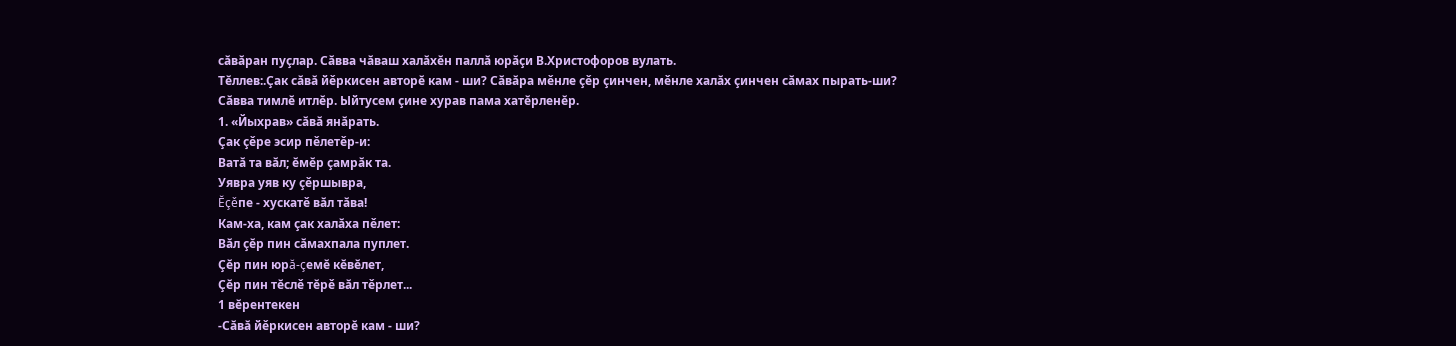сăвăран пуçлар. Сăвва чăваш халăхĕн паллă юрăçи В.Христофоров вулать.
Тĕллев:.Çак сăвă йěркисен авторĕ кам - ши? Сăвăра мěнле çěр çинчен, мěнле халăх çинчен сăмах пырать-ши?
Сăвва тимлĕ итлĕр. Ыйтусем çине хурав пама хатĕрленĕр.
1. «Йыхрав» сăвă янăрать.
Çак çěре эсир пěлетěр-и:
Ватă та вăл; ĕмĕр çамрăк та.
Уявра уяв ку çěршывра,
Ĕçěпе - хускатě вăл тăва!
Кам-ха, кам çак халăха пěлет:
Вăл çĕр пин сăмахпала пуплет.
Çĕр пин юрă-çемĕ кĕвĕлет,
Çĕр пин тĕслě тĕрě вăл тěрлет...
1 вĕрентекен
-Сăвă йěркисен авторĕ кам - ши?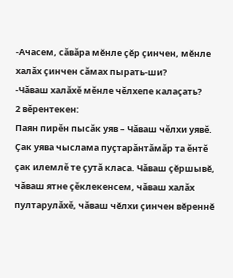-Ачасем, сăвăра мěнле çěр çинчен, мěнле халăх çинчен сăмах пырать-ши?
-Чăваш халăхĕ мĕнле чĕлхепе калаçать?
2 вĕрентекен:
Паян пирĕн пысăк уяв – Чăваш чĕлхи уявĕ. Çак уява чыслама пуçтарăнтăмăр та ĕнтĕ çак илемлĕ те çутă класа. Чăваш çěршывě, чăваш ятне çĕклекенсем, чăваш халăх пултарулăхĕ, чăваш чěлхи çинчен вěреннě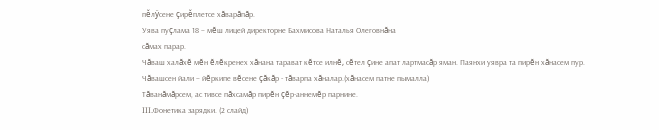пěлÿсене çирěплетсе хăварăпăр.
Уява пуçлама 18 – мĕш лицей директорне Бахмисова Наталья Олеговнăна
сăмах парар.
Чăваш халăхĕ мĕн ĕлĕкренех хăнана тарават кĕтсе илнĕ, сĕтел çине апат лартмасăр яман. Паянхи уявра та пирĕн хăнасем пур.
Чăвашсен йали – йĕркипе вĕсене çăкăр - тăварпа хăналар.(хăнасем патне пымалла)
Тăванăмăрсем, ас тивсе пăхсамăр пирĕн çĕр-аннемĕр парнине.
III.Фонетика зарядки. (2 слайд)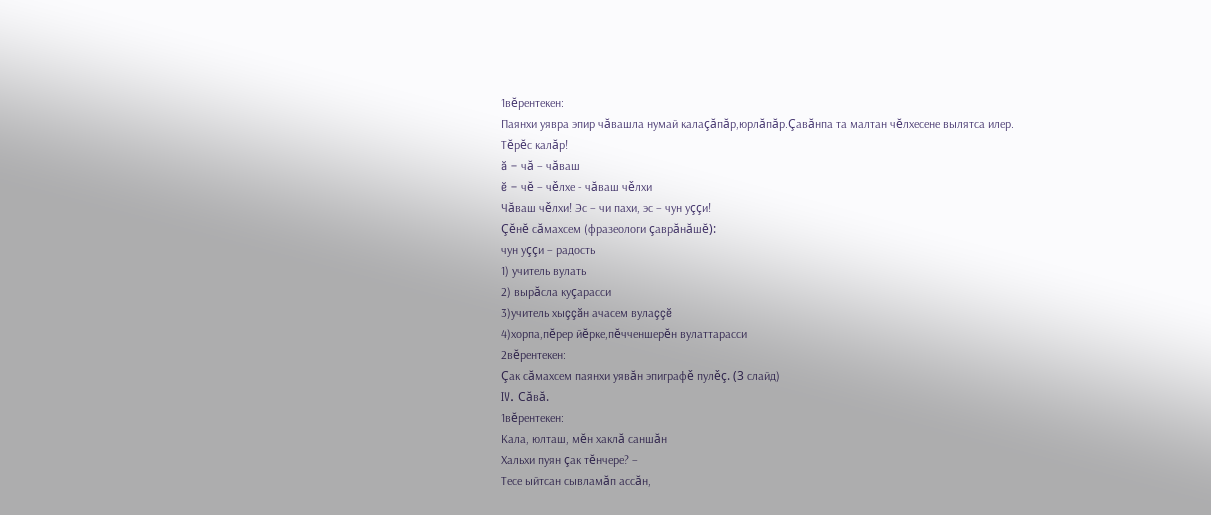1вĕрентекен:
Паянхи уявра эпир чăвашла нумай калаçăпăр,юрлăпăр.Çавăнпа та малтан чĕлхесене вылятса илер.
Тĕрĕс калăр!
ă – чă – чăваш
ĕ – чĕ – чěлхе - чăваш чěлхи
Чăваш чěлхи! Эс – чи пахи, эс – чун уççи!
Çĕнĕ сăмахсем (фразеологи çаврăнăшĕ):
чун уççи – радость
1) учитель вулать
2) вырăсла куçарасси
3)учитель хыççăн ачасем вулаççĕ
4)хорпа,пĕрер йĕрке,пĕчченшерĕн вулаттарасси
2вĕрентекен:
Çак сăмахсем паянхи уявăн эпиграфě пулěç. (3 слайд)
IV. Căвă.
1вĕрентекен:
Кала, юлташ, мĕн хаклă саншăн
Хальхи пуян çак тĕнчере? –
Тесе ыйтсан сывламăп ассăн,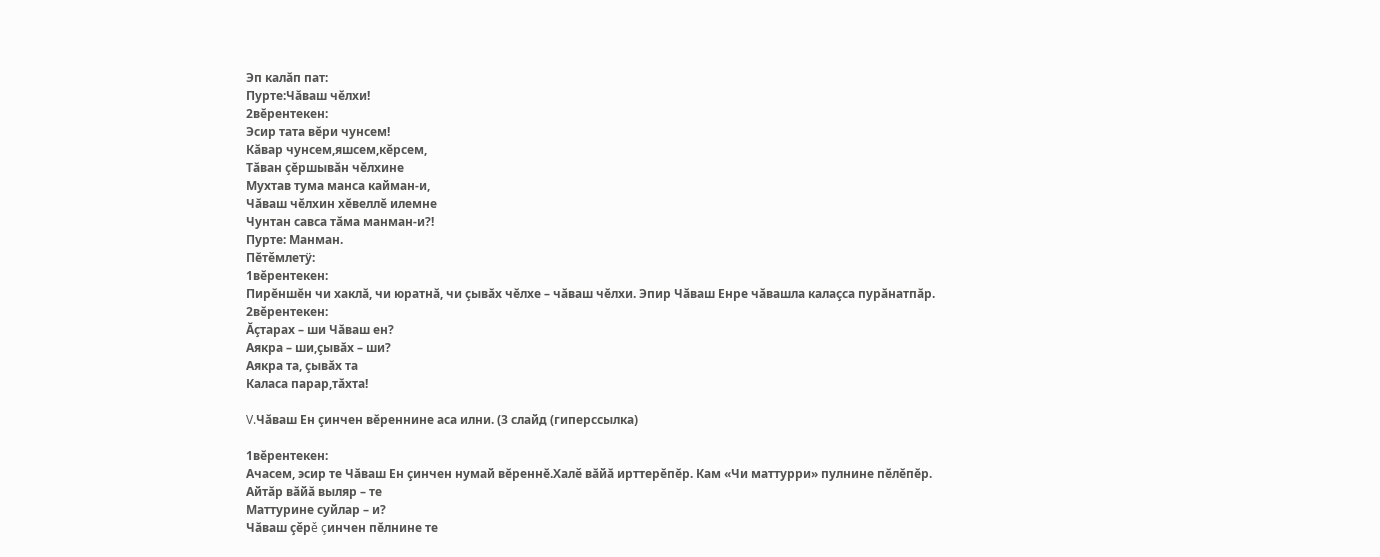Эп калăп пат:
Пурте:Чăваш чĕлхи!
2вĕрентекен:
Эсир тата вĕри чунсем!
Кăвар чунсем,яшсем,кĕрсем,
Тăван çĕршывăн чĕлхине
Мухтав тума манса кайман-и,
Чăваш чĕлхин хĕвеллĕ илемне
Чунтан савса тăма манман-и?!
Пурте: Манман.
Пĕтěмлетÿ:
1вĕрентекен:
Пирĕншĕн чи хаклă, чи юратнă, чи çывăх чĕлхе – чăваш чĕлхи. Эпир Чăваш Енре чăвашла калаçса пурăнатпăр.
2вĕрентекен:
Ăçтарах – ши Чăваш ен?
Аякра – ши,çывăх – ши?
Аякра та, çывăх та
Каласа парар,тăхта!

V.Чăваш Ен çинчен вĕреннине аса илни. (3 слайд (гиперссылка)

1вĕрентекен:
Ачасем, эсир те Чăваш Ен çинчен нумай вĕреннĕ.Халě вăйă ирттерĕпĕр. Кам «Чи маттурри» пулнине пĕлĕпĕр.
Айтăр вăйă выляр – те
Маттурине суйлар – и?
Чăваш çěрě çинчен пĕлнине те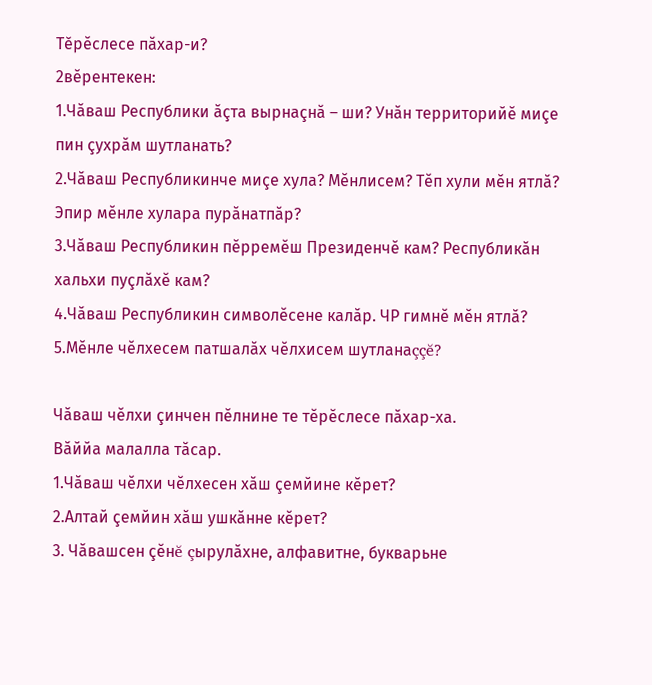Тěрĕслесе пăхар-и?
2вĕрентекен:
1.Чăваш Республики ăçта вырнаçнă – ши? Унăн территорийĕ миçе пин çухрăм шутланать?
2.Чăваш Республикинче миçе хула? Мĕнлисем? Тĕп хули мĕн ятлă? Эпир мĕнле хулара пурăнатпăр?
3.Чăваш Республикин пĕрремĕш Президенчĕ кам? Республикăн хальхи пуçлăхĕ кам?
4.Чăваш Республикин символĕсене калăр. ЧР гимнĕ мĕн ятлă?
5.Мĕнле чĕлхесем патшалăх чĕлхисем шутланаççĕ?

Чăваш чĕлхи çинчен пĕлнине те тĕрĕслесе пăхар-ха.
Вăййа малалла тăсар.
1.Чăваш чĕлхи чĕлхесен хăш çемйине кĕрет?
2.Алтай çемйин хăш ушкăнне кĕрет?
3. Чăвашсен çĕнĕ çырулăхне, алфавитне, букварьне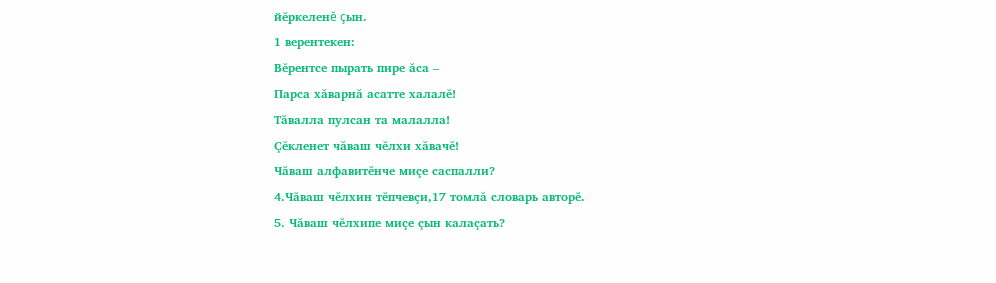йĕркеленĕ çын.
1 верентекен:
Вĕрентсе пырать пире ăса –
Парса хăварнă асатте халалĕ!
Тăвалла пулсан та малалла!
Çĕкленет чăваш чĕлхи хăвачĕ!
Чăваш алфавитĕнче миçе саспалли?
4.Чăваш чĕлхин тĕпчевçи,17 томлă словарь авторĕ.
5. Чăваш чĕлхипе миçе çын калаçать?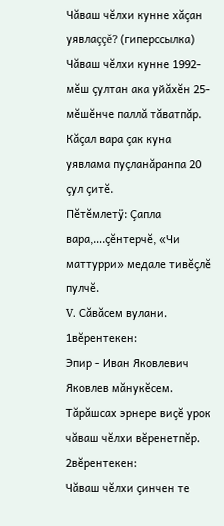Чăваш чĕлхи кунне хăçан уявлаççĕ? (гиперссылка)
Чăваш чĕлхи кунне 1992- мĕш çултан ака уйăхĕн 25-мĕшĕнче паллă тăватпăр. Кăçал вара çак куна уявлама пуçланăранпа 20 çул çитĕ.
Пĕтĕмлетÿ: Çапла вара,….çĕнтерчĕ, «Чи маттурри» медале тивĕçлĕ пулчĕ.
V. Сăвăсем вулани.
1вĕрентекен:
Эпир - Иван Яковлевич Яковлев мăнукĕсем. Тăрăшсах эрнере виçĕ урок чăваш чĕлхи вĕренетпĕр.
2вĕрентекен:
Чăваш чĕлхи çинчен те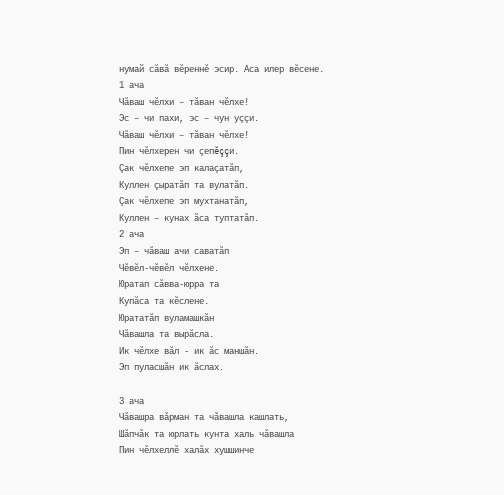нумай сăвă вĕреннĕ эсир. Аса илер вĕсене.
1 ача
Чăваш чĕлхи – тăван чĕлхе!
Эс – чи пахи, эс – чун уççи.
Чăваш чĕлхи – тăван чĕлхе!
Пин чĕлхерен чи çепĕççи.
Çак чĕлхепе эп калаçатăп,
Куллен çыратăп та вулатăп.
Çак чĕлхепе эп мухтанатăп,
Куллен – кунах ăса туптатăп.
2 ача
Эп – чăваш ачи саватăп
Чĕвĕл-чĕвĕл чĕлхене.
Юратап сăвва-юрра та
Купăса та кĕслене.
Юрататăп вуламашкăн
Чăвашла та вырăсла.
Ик чĕлхе вăл - ик ăс маншăн.
Эп пуласшăн ик ăслах.

3 ача
Чǎвашра вǎрман та чǎвашла кашлать,
Шǎпчǎк та юрлать кунта халь чǎвашла
Пин чěлхеллĕ халǎх хушшинче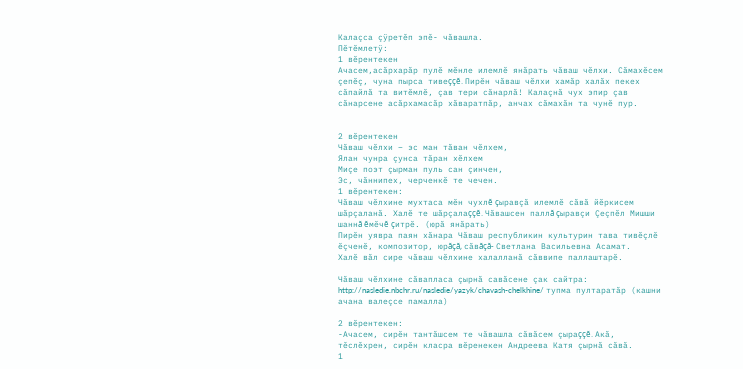Калаçса çÿретěп эпě- чǎвашла.
Пĕтĕмлетÿ:
1 вĕрентекен
Ачасем,асăрхарăр пулĕ мĕнле илемлĕ янăрать чăваш чĕлхи. Сăмахĕсем çепĕç, чуна пырса тивеççĕ. Пирĕн чăваш чĕлхи хамăр халăх пекех сăпайлă та витĕмлĕ, çав тери сăнарлă! Калаçнă чух эпир çав сăнарсене асăрхамасăр хăваратпăр, анчах сăмахăн та чунĕ пур.


2 вĕрентекен
Чăваш чĕлхи – эс ман тăван чĕлхем,
Ялан чунра çунса тăран хĕлхем
Миçе поэт çырман пуль сан çинчен,
Эс, чăннипех, черченкĕ те чечен.
1 вĕрентекен:
Чăваш чĕлхине мухтаса мĕн чухлĕ çыравçă илемлĕ сăвă йĕркисем шăрçаланă. Халĕ те шăрçалаççĕ. Чăвашсен паллă çыравçи Çеçпĕл Мишши шаннă ĕмĕчĕ çитрĕ. (юрă янăрать)
Пирĕн уявра паян хăнара Чăваш республикин культурин тава тивĕçлĕ ĕçченĕ, композитор, юрăçă, сăвăçă- Светлана Васильевна Асамат.
Халĕ вăл сире чăваш чĕлхине халалланă сăввипе паллаштарĕ.

Чăваш чĕлхине сăвапласа çырнă савăсене çак сайтра: http://nasledie.nbchr.ru/nasledie/yazyk/chavash-chelkhine/ тупма пултаратăр (кашни ачана валеçсе памалла)

2 вĕрентекен:
-Ачасем, сирĕн тантăшсем те чăвашла сăвăсем çыраççĕ. Акă, тěслěхрен, сирĕн класра вĕренекен Андреева Катя çырнă сăвă.
1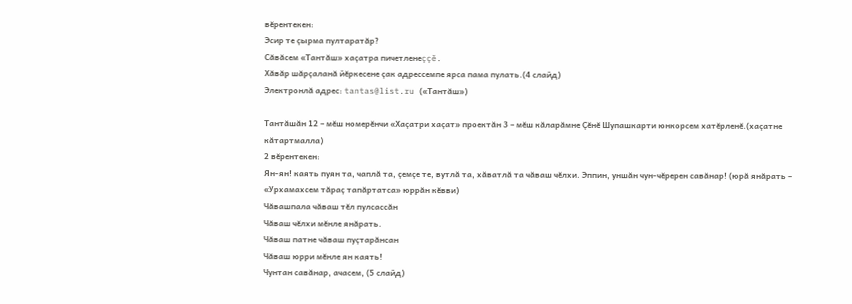вĕрентекен:
Эсир те çырма пултаратăр?
Сăвăсем «Тантăш» хаçатра пичетленеççě.
Хăвăр шăрçаланă йĕркесене çак адрессемпе ярса пама пулать.(4 слайд)
Электронлă адрес: tantas@list.ru («Тантăш»)

Тантăшăн 12 – мĕш номерĕнчи «Хаçатри хаçат» проектăн 3 – мĕш кăларăмне Çĕнĕ Шупашкарти юнкорсем хатĕрленĕ.(хаçатне кăтартмалла)
2 вĕрентекен:
Ян-ян! каять пуян та, чаплă та, çемçе те, вутлă та, хăватлă та чăваш чĕлхи. Эппин, уншăн чун-чĕререн савăнар! (юрă янăрать – «Урхамахсем тăраç тапăртатса» юррăн кĕвви)
Чăвашпала чăваш тĕл пулсассăн
Чăваш чĕлхи мĕнле янăрать.
Чăваш патне чăваш пуçтарăнсан
Чăваш юрри мĕнле ян каять!
Чунтан савăнар, ачасем, (5 слайд)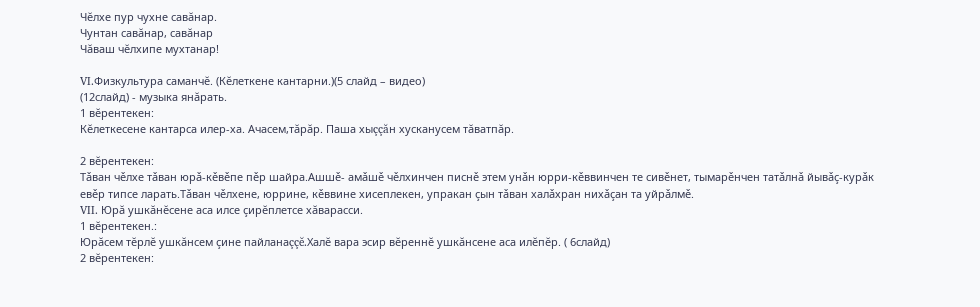Чĕлхе пур чухне савăнар.
Чунтан савăнар, савăнар
Чăваш чĕлхипе мухтанар!

VI.Физкультура саманчĕ. (Кĕлеткене кантарни.)(5 слайд – видео)
(12слайд) - музыка янăрать.
1 вĕрентекен:
Кĕлеткесене кантарса илер-ха. Ачасем,тăрăр. Паша хыççăн хусканусем тăватпăр.

2 вĕрентекен:
Тǎван чěлхе тǎван юрǎ-кěвěпе пěр шайра.Ашшě- амǎшě чěлхинчен писнě этем унǎн юрри-кěввинчен те сивěнет, тымарěнчен татǎлнǎ йывǎç-курǎк евěр типсе ларать.Тǎван чěлхене, юррине, кěввине хисеплекен, упракан çын тǎван халǎхран нихǎçан та уйрǎлмě.
VII. Юрă ушкăнĕсене аса илсе çирĕплетсе хăварасси.
1 вĕрентекен.:
Юрăсем тĕрлĕ ушкăнсем çине пайланаççĕ.Халĕ вара эсир вĕреннĕ ушкăнсене аса илĕпĕр. ( 6слайд)
2 вĕрентекен: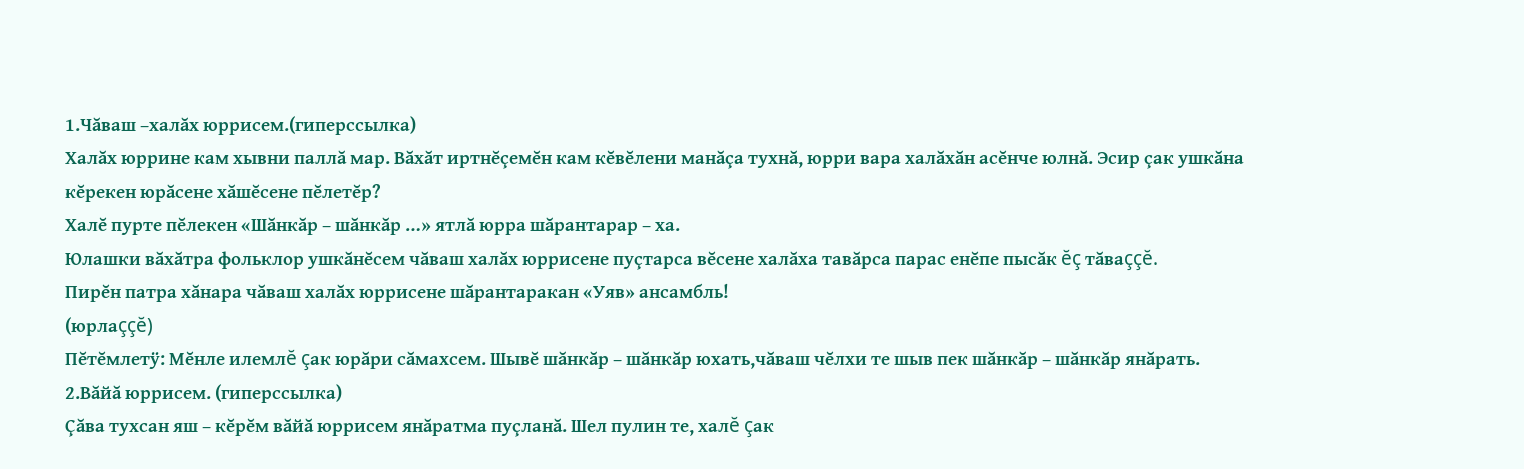1.Чăваш –халăх юррисем.(гиперссылка)
Халăх юррине кам хывни паллă мар. Вăхăт иртнĕçемĕн кам кĕвĕлени манăçа тухнă, юрри вара халăхăн асĕнче юлнă. Эсир çак ушкăна кĕрекен юрăсене хăшĕсене пĕлетĕр?
Халĕ пурте пĕлекен «Шăнкăр – шăнкăр …» ятлă юрра шăрантарар – ха.
Юлашки вăхăтра фольклор ушкăнĕсем чăваш халăх юррисене пуçтарса вĕсене халăха тавăрса парас енĕпе пысăк ĕç тăваççĕ.
Пирĕн патра хăнара чăваш халăх юррисене шăрантаракан «Уяв» ансамбль!
(юрлаççĕ)
Пĕтĕмлетÿ: Мĕнле илемлĕ çак юрăри сăмахсем. Шывĕ шăнкăр – шăнкăр юхать,чăваш чĕлхи те шыв пек шăнкăр – шăнкăр янăрать.
2.Вăйă юррисем. (гиперссылка)
Çăва тухсан яш – кĕрĕм вăйă юррисем янăратма пуçланă. Шел пулин те, халĕ çак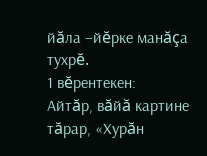йăла –йĕрке манăçа тухрĕ.
1 вĕрентекен:
Айтăр, вăйă картине тăрар, «Хурăн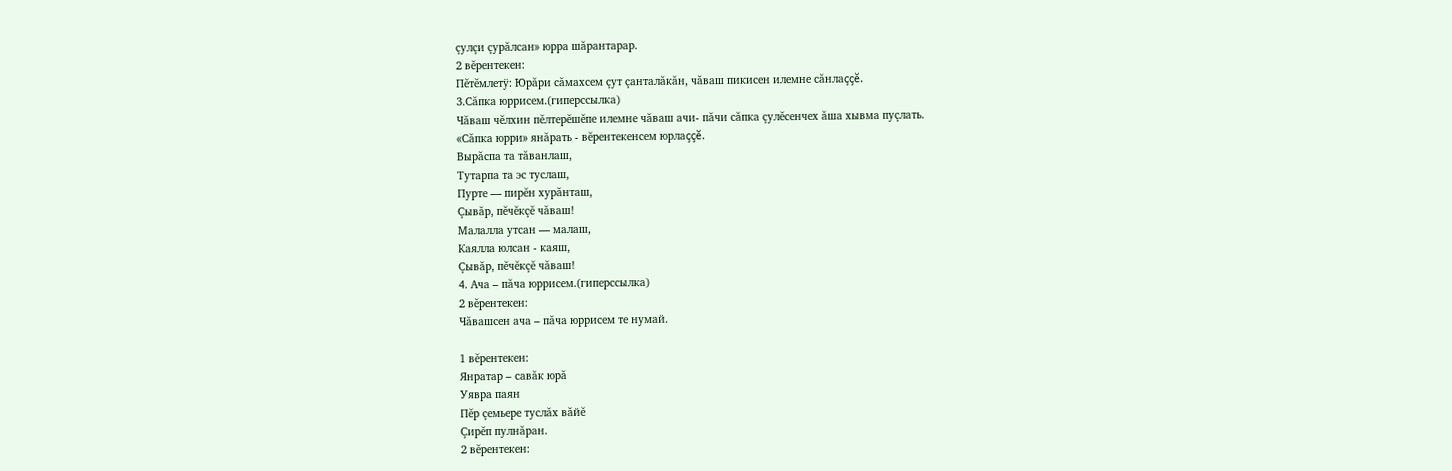çулçи çурăлсан» юрра шăрантарар.
2 вĕрентекен:
Пĕтĕмлетÿ: Юрăри сăмахсем çут çанталăкăн, чăваш пикисен илемне сăнлаççĕ.
3.Сăпка юррисем.(гиперссылка)
Чăваш чĕлхин пĕлтерĕшĕпе илемне чăваш ачи- пăчи сăпка çулĕсенчех ăша хывма пуçлать.
«Сăпка юрри» янăрать - вĕрентекенсем юрлаççĕ.
Вырăспа та тăванлаш,
Тутарпа та эс туслаш,
Пурте — пирĕн хурăнташ,
Çывăр, пĕчĕкçĕ чăваш!
Малалла утсан — малаш,
Каялла юлсан - каяш,
Çывăр, пĕчĕкçĕ чăваш!
4. Ача – пăча юррисем.(гиперссылка)
2 вĕрентекен:
Чăвашсен ача – пăча юррисем те нумай.

1 вĕрентекен:
Янратар – савăк юрă
Уявра паян
Пĕр çемьере туслăх вăйĕ
Çирĕп пулнăран.
2 вĕрентекен: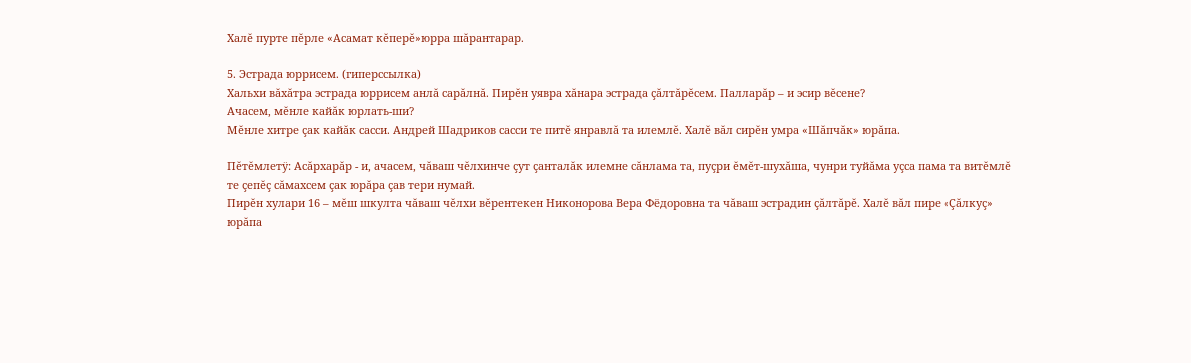Халĕ пурте пĕрле «Асамат кĕперĕ»юрра шăрантарар.

5. Эстрада юррисем. (гиперссылка)
Хальхи вăхăтра эстрада юррисем анлă сарăлнă. Пирĕн уявра хăнара эстрада çăлтăрĕсем. Палларăр – и эсир вĕсене?
Ачасем, мĕнле кайăк юрлать-ши?
Мĕнле хитре çак кайăк сасси. Андрей Шадриков сасси те питĕ янравлă та илемлĕ. Халĕ вăл сирĕн умра «Шăпчăк» юрăпа.

Пĕтĕмлетÿ: Асăрхарăр - и, ачасем, чăваш чĕлхинче çут çанталăк илемне сăнлама та, пуçри ĕмĕт-шухăша, чунри туйăма уçса пама та витĕмлĕ те çепĕç сăмахсем çак юрăра çав тери нумай.
Пирĕн хулари 16 – мĕш шкулта чăваш чĕлхи вĕрентекен Никонорова Вера Фёдоровна та чăваш эстрадин çăлтăрĕ. Халĕ вăл пире «Çăлкуç» юрăпа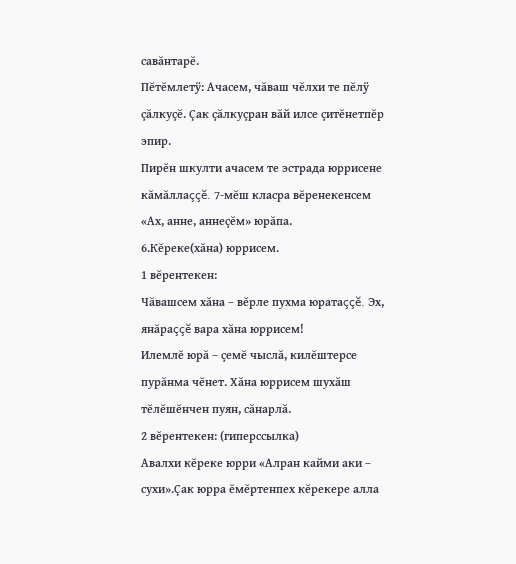савăнтарĕ.
Пĕтĕмлетÿ: Ачасем, чăваш чĕлхи те пĕлÿ çăлкуçĕ. Çак çăлкуçран вăй илсе çитĕнетпĕр эпир.
Пирĕн шкулти ачасем те эстрада юррисене кăмăллаççĕ. 7-мĕш класра вĕренекенсем «Ах, анне, аннеçĕм» юрăпа.
6.Кĕреке(хăна) юррисем.
1 вĕрентекен:
Чăвашсем хăна – вĕрле пухма юратаççĕ. Эх, янăраççĕ вара хăна юррисем!
Илемлĕ юрă – çемĕ чыслă, килĕштерсе пурăнма чĕнет. Хăна юррисем шухăш тĕлĕшĕнчен пуян, сăнарлă.
2 вĕрентекен: (гиперссылка)
Авалхи кĕреке юрри «Алран кайми аки – сухи».Çак юрра ĕмĕртенпех кĕрекере алла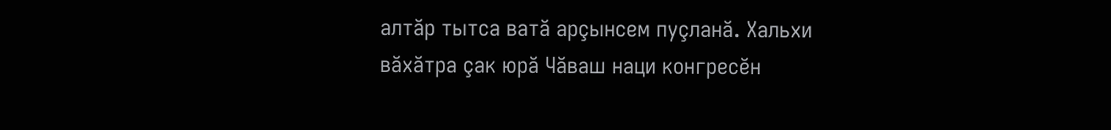алтăр тытса ватă арçынсем пуçланă. Хальхи вăхăтра çак юрă Чăваш наци конгресĕн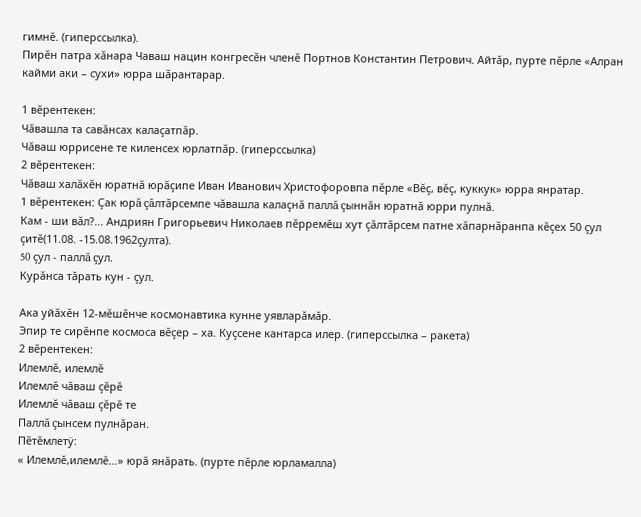гимнĕ. (гиперссылка).
Пирĕн патра хăнара Чаваш нацин конгресĕн членĕ Портнов Константин Петрович. Айтăр, пурте пĕрле «Алран кайми аки – сухи» юрра шăрантарар.

1 вĕрентекен:
Чăвашла та савăнсах калаçатпăр.
Чăваш юррисене те киленсех юрлатпăр. (гиперссылка)
2 вĕрентекен:
Чăваш халăхĕн юратнă юрăçипе Иван Иванович Христофоровпа пĕрле «Вĕç, вĕç, куккук» юрра янратар.
1 вĕрентекен: Çак юрă çăлтăрсемпе чăвашла калаçнă паллă çыннăн юратнă юрри пулнă.
Кам - ши вăл?... Андриян Григорьевич Николаев пĕрремĕш хут çăлтăрсем патне хăпарнăранпа кĕçех 50 çул çитĕ(11.08. -15.08.1962çулта).
50 çул - паллă çул.
Курăнса тăрать кун - çул.

Ака уйăхĕн 12-мĕшĕнче космонавтика кунне уявларăмăр.
Эпир те сирĕнпе космоса вĕçер – ха. Куçсене кантарса илер. (гиперссылка – ракета)
2 вĕрентекен:
Илемлĕ, илемлĕ
Илемлĕ чăваш çĕрĕ
Илемлĕ чăваш çĕрĕ те
Паллă çынсем пулнăран.
Пĕтĕмлетÿ:
« Илемлĕ,илемлĕ…» юрă янăрать. (пурте пĕрле юрламалла)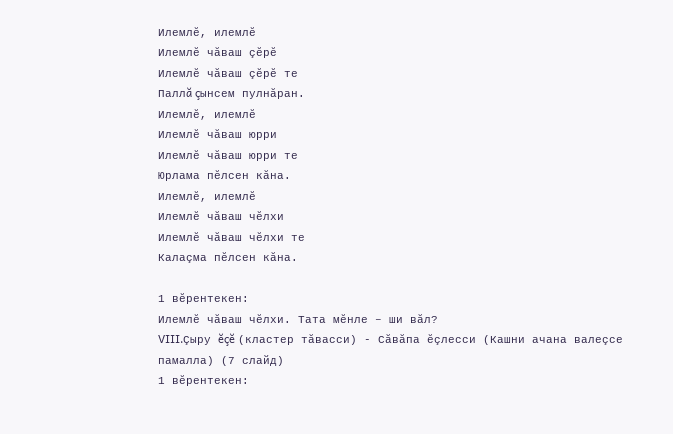Илемлĕ, илемлĕ
Илемлĕ чăваш çĕрĕ
Илемлĕ чăваш çĕрĕ те
Паллă çынсем пулнăран.
Илемлĕ, илемлĕ
Илемлĕ чăваш юрри
Илемлĕ чăваш юрри те
Юрлама пĕлсен кăна.
Илемлĕ, илемлĕ
Илемлĕ чăваш чĕлхи
Илемлĕ чăваш чĕлхи те
Калаçма пĕлсен кăна.

1 вĕрентекен:
Илемлĕ чăваш чĕлхи. Тата мĕнле – ши вăл?
VIII.Çыру ĕçĕ (кластер тăвасси) - Сăвăпа ĕçлесси (Кашни ачана валеçсе памалла) (7 слайд)
1 вĕрентекен: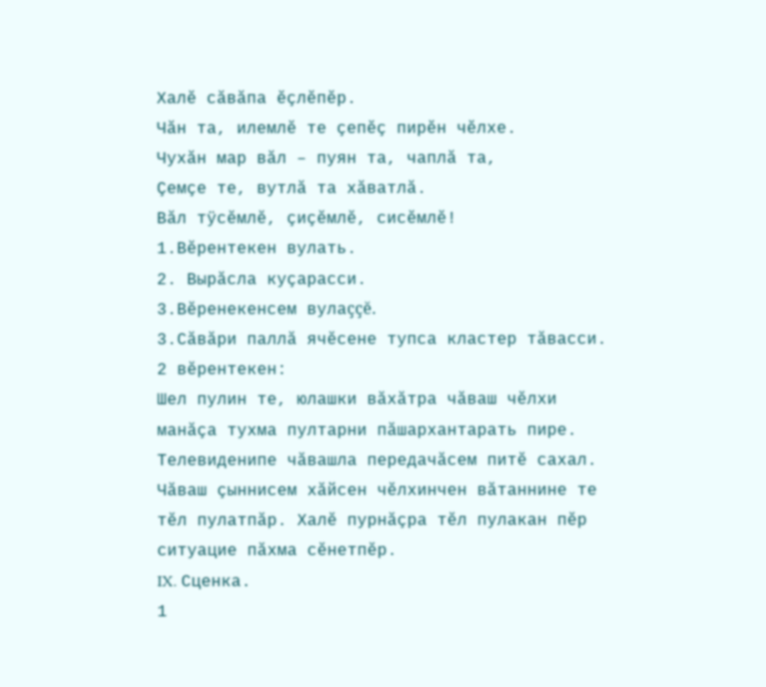Халĕ сăвăпа ĕçлĕпĕр.
Чăн та, илемлĕ те çепĕç пирĕн чĕлхе.
Чухăн мар вăл – пуян та, чаплă та,
Çемçе те, вутлă та хăватлă.
Вăл тÿсĕмлĕ, çиçĕмлĕ, сисĕмлĕ!
1.Вĕрентекен вулать.
2. Вырăсла куçарасси.
3.Вĕренекенсем вулаççĕ.
3.Сăвăри паллă ячĕсене тупса кластер тăвасси.
2 вĕрентекен:
Шел пулин те, юлашки вăхăтра чăваш чĕлхи манăçа тухма пултарни пăшархантарать пире. Телевиденипе чăвашла передачăсем питĕ сахал. Чăваш çыннисем хăйсен чĕлхинчен вăтаннине те тĕл пулатпăр. Халĕ пурнăçра тĕл пулакан пĕр ситуацие пăхма сĕнетпĕр.
IX. Сценка.
1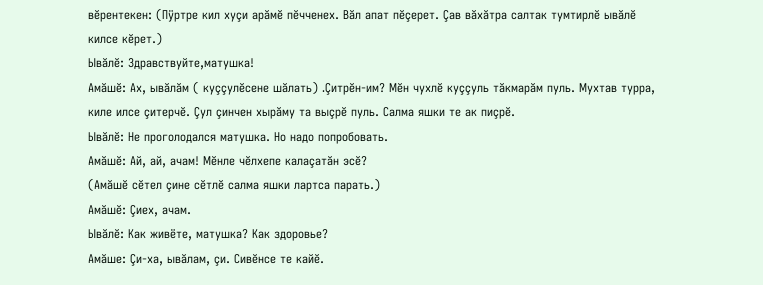вĕрентекен: (Пÿртре кил хуçи арăмĕ пĕчченех. Вăл апат пĕçерет. Çав вăхăтра салтак тумтирлĕ ывăлĕ килсе кĕрет.)
Ывăлĕ: Здравствуйте,матушка!
Амăшĕ: Ах, ывăлăм ( куççулĕсене шăлать) .Çитрĕн-им? Мĕн чухлĕ куççуль тăкмарăм пуль. Мухтав турра, киле илсе çитерчĕ. Çул çинчен хырăму та выçрĕ пуль. Салма яшки те ак пиçрĕ.
Ывăлĕ: Не проголодался матушка. Но надо попробовать.
Амăшĕ: Ай, ай, ачам! Мĕнле чĕлхепе калаçатăн эсĕ?
(Амăшĕ сĕтел çине сĕтлĕ салма яшки лартса парать.)
Амăшĕ: Çиех, ачам.
Ывăлĕ: Как живёте, матушка? Как здоровье?
Амăше: Çи-ха, ывăлам, çи. Сивĕнсе те кайĕ.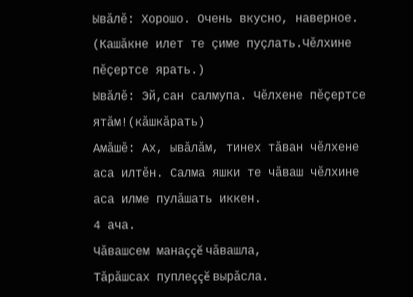Ывăлĕ: Хорошо. Очень вкусно, наверное.
(Кашăкне илет те çиме пуçлать.Чĕлхине пĕçертсе ярать.)
Ывăлĕ: Эй,сан салмупа. Чĕлхене пĕçертсе ятăм!(кăшкăрать)
Амăшĕ: Ах, ывăлăм, тинех тăван чĕлхене аса илтĕн. Салма яшки те чăваш чĕлхине аса илме пулăшать иккен.
4 ача.
Чăвашсем манаççĕ чăвашла,
Тăрăшсах пуплеççĕ вырăсла.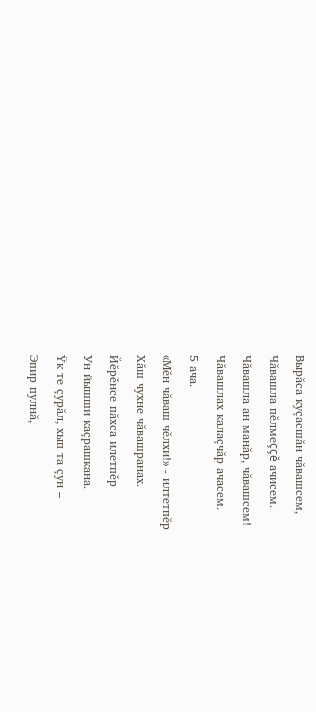Вырăса куçасшăн чăвашсем,
Чăвашла пĕлмеççĕ ачисем.
Чăвашла ан манăр, чăвашсем!
Чăвашлах калаçчăр ачасем.
5 ача.
«Мĕн чăваш чĕлхи!» - илтетпĕр
Хăш чухне чăвашранах.
Йĕрěнсе пăхса илетпěр
Ун йышши каçрашкана.
Ÿк те çурăл, хып та çун –
Эпир пулнă,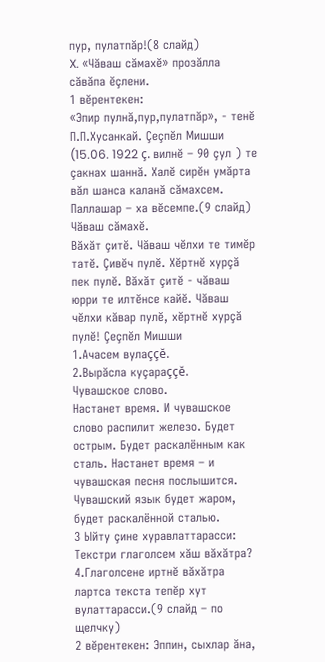пур, пулатпăр!(8 слайд)
X. «Чăваш сăмахĕ» прозăлла сăвăпа ĕçлени.
1 вĕрентекен:
«Эпир пулнă,пур,пулатпăр», - тенĕ П.П.Хусанкай. Çеçпĕл Мишши (15.06. 1922 ç. вилнĕ – 90 çул ) те çакнах шаннă. Халĕ сирĕн умăрта вăл шанса каланă сăмахсем. Паллашар – ха вĕсемпе.(9 слайд)
Чăваш сăмахĕ.
Вăхăт çитĕ. Чăваш чĕлхи те тимĕр татĕ. Çивĕч пулĕ. Хĕртнĕ хурçă пек пулĕ. Вăхăт çитĕ - чăваш юрри те илтĕнсе кайĕ. Чăваш чĕлхи кăвар пулĕ, хĕртнĕ хурçă пулĕ! Çеçпĕл Мишши
1.Ачасем вулаççĕ.
2.Вырăсла куçараççĕ.
Чувашское слово.
Настанет время. И чувашское слово распилит железо. Будет острым. Будет раскалённым как сталь. Настанет время – и чувашская песня послышится. Чувашский язык будет жаром, будет раскалённой сталью.
3 Ыйту çине хуравлаттарасси:
Текстри глаголсем хăш вăхăтра?
4.Глаголсене иртнĕ вăхăтра лартса текста тепĕр хут вулаттарасси.(9 слайд – по щелчку)
2 вĕрентекен: Эппин, сыхлар ăна,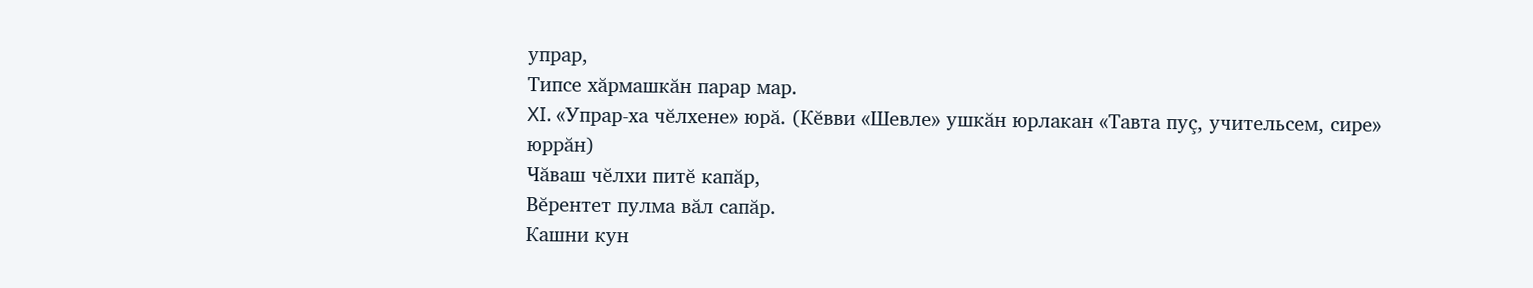упрар,
Типсе хăрмашкăн парар мар.
XI. «Упрар-ха чĕлхене» юрă. (Кĕвви «Шевле» ушкăн юрлакан «Тавта пуç, учительсем, сире» юррăн)
Чăваш чĕлхи питĕ капăр,
Вĕрентет пулма вăл сапăр.
Кашни кун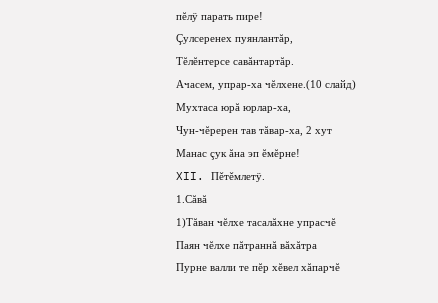пĕлÿ парать пире!
Çулсеренех пуянлантăр,
Тĕлĕнтерсе савăнтартăр.
Ачасем, упрар-ха чĕлхене.(10 слайд)
Мухтаса юрă юрлар-ха,
Чун-чĕререн тав тăвар-ха, 2 хут
Манас çук ăна эп ĕмĕрне!
XII. Пěтěмлетÿ.
1.Сăвă
1)Тăван чĕлхе тасалăхне упрасчĕ
Паян чĕлхе пăтраннă вăхăтра
Пурне валли те пĕр хĕвел хăпарчĕ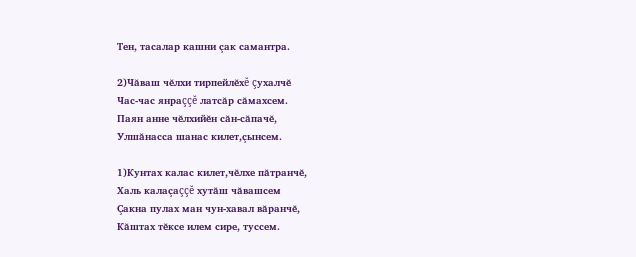Тен, тасалар кашни çак самантра.

2)Чăваш чĕлхи тирпейлĕхĕ çухалчĕ
Час-час янраççĕ латсăр сăмахсем.
Паян анне чĕлхийĕн сăн-сăпачĕ,
Улшăнасса шанас килет,çынсем.

1)Кунтах калас килет,чĕлхе пăтранчĕ,
Халь калаçаççĕ хутăш чăвашсем
Çакна пулах ман чун-хавал вăранчĕ,
Кăштах тĕксе илем сире, туссем.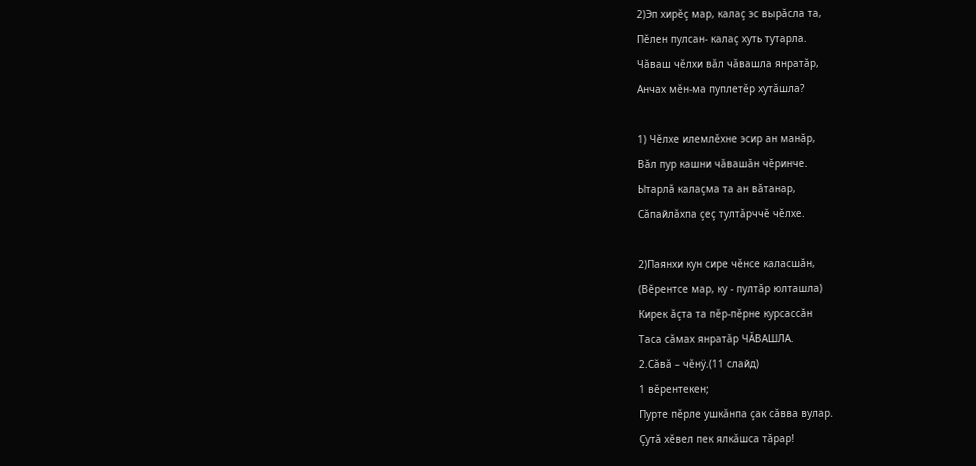2)Эп хирĕç мар, калаç эс вырăсла та,
Пĕлен пулсан- калаç хуть тутарла.
Чăваш чĕлхи вăл чăвашла янратăр,
Анчах мĕн-ма пуплетĕр хутăшла?

1) Чĕлхе илемлĕхне эсир ан манăр,
Вăл пур кашни чăвашăн чĕринче.
Ытарлă калаçма та ан вăтанар,
Сăпайлăхпа çеç тултăрччĕ чĕлхе.

2)Паянхи кун сире чĕнсе каласшăн,
(Вĕрентсе мар, ку - пултăр юлташла)
Кирек ăçта та пĕр-пĕрне курсассăн
Таса сăмах янратăр ЧĂВАШЛА.
2.Сăвă – чĕнÿ.(11 слайд)
1 вĕрентекен;
Пурте пĕрле ушкăнпа çак сăвва вулар.
Çутă хĕвел пек ялкăшса тăрар!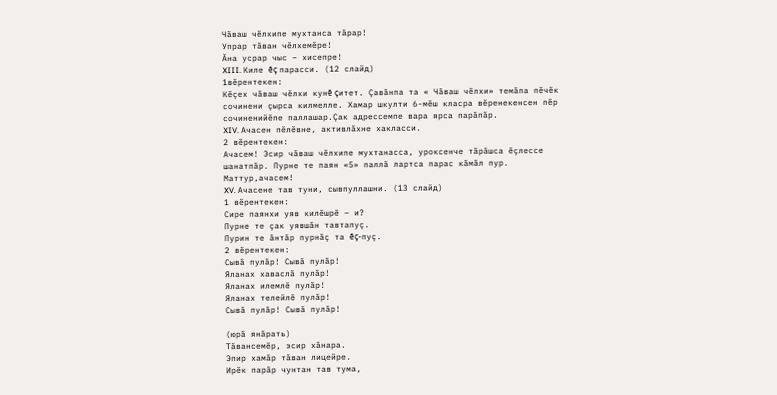Чăваш чĕлхипе мухтанса тăрар!
Упрар тăван чĕлхемĕре!
Ăна усрар чыс – хисепре!
XIII. Киле ĕç парасси. (12 слайд)
1вĕрентекен:
Кĕçех чăваш чĕлхи кунĕ çитет. Çавăнпа та « Чăваш чĕлхи» темăпа пĕчĕк сочинени çырса килмелле. Хамар шкулти 6-мĕш класра вĕренекенсен пĕр сочиненийĕпе паллашар.Çак адрессемпе вара ярса парăпăр.
XIV. Ачасен пĕлĕвне, активлăхне хакласси.
2 вĕрентекен:
Ачасем! Эсир чăваш чĕлхипе мухтанасса, уроксенче тăрăшса ĕçлессе шанатпăр. Пурне те паян «5» паллă лартса парас кăмăл пур. Маттур,ачасем!
XV. Ачасене тав туни, сывпуллашни. (13 слайд)
1 вĕрентекен:
Сире паянхи уяв килĕшрĕ – и?
Пурне те çак уявшăн тавтапуç.
Пурин те ăнтăр пурнăç та ĕç-пуç.
2 вĕрентекен:
Сывă пулăр! Сывă пулăр!
Яланах хаваслă пулăр!
Яланах илемлĕ пулăр!
Яланах телейлĕ пулăр!
Сывă пулăр! Сывă пулăр!

(юрă янăрать)
Тăвансемĕр, эсир хăнара.
Эпир хамăр тăван лицейре.
Ирĕк парăр чунтан тав тума,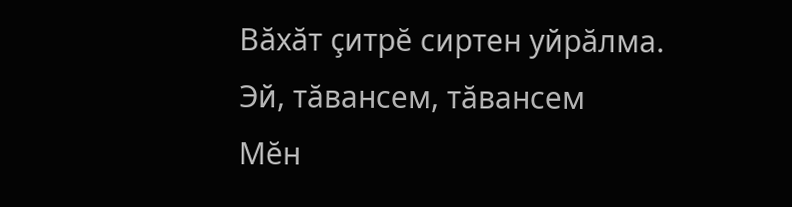Вăхăт çитрĕ сиртен уйрăлма.
Эй, тăвансем, тăвансем
Мĕн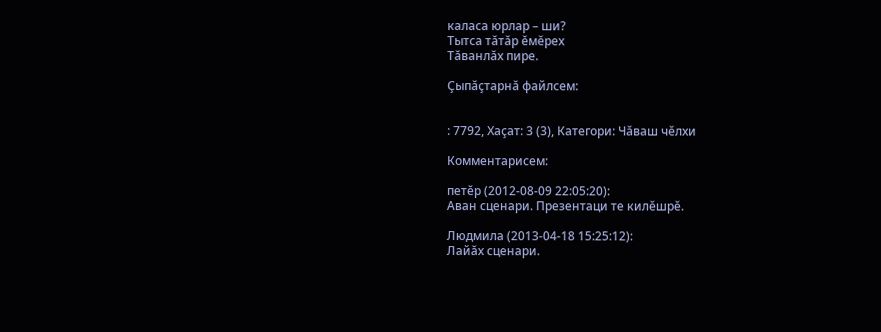каласа юрлар – ши?
Тытса тăтăр ĕмĕрех
Тăванлăх пире.

Çыпăçтарнă файлсем:


: 7792, Хаçат: 3 (3), Категори: Чăваш чĕлхи

Комментарисем:

петĕр (2012-08-09 22:05:20):
Аван сценари. Презентаци те килĕшрĕ.

Людмила (2013-04-18 15:25:12):
Лайăх сценари.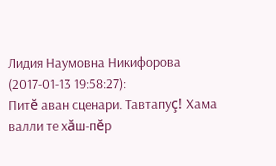Лидия Наумовна Никифорова (2017-01-13 19:58:27):
Питĕ аван сценари. Тавтапуç! Хама валли те хăш-пĕр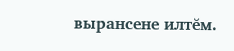вырансене илтĕм.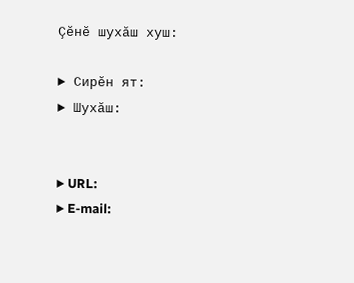Çĕнĕ шухăш хуш:

► Сирĕн ят:
► Шухăш:


► URL:
► E-mail: